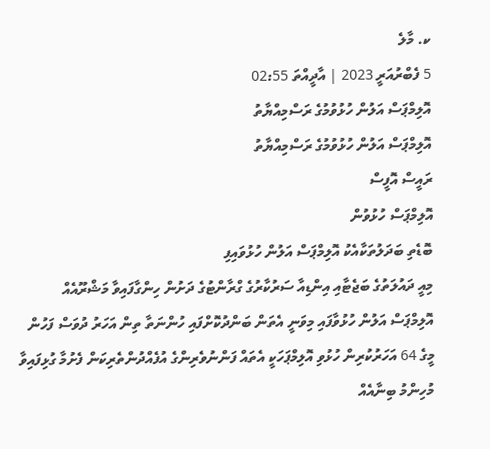ކ. މާލެ
5 ފެބްރުއަރީ 2023 | އާދީއްތަ 02:55
އޮލިމްޕަސް އަލުން ހުޅުވުމުގެ ރަސްމިއްޔާތު
އޮލިމްޕަސް އަލުން ހުޅުވުމުގެ ރަސްމިއްޔާތު
ރައީސް އޮފީސް
އޮލިމްޕަސް ހުޅުވުން
ބޮޑެތި ބަދަލުތަކާއެކު އޮލިމްޕަސް އަލުން ހުޅުވައިފި
މިއީ ދައުލަތުގެ ބަޖެޓާއި އިންޑިއާ ސަރުކާރުގެ ގްރާންޓުގެ ދަށުން ހިންގާފައިވާ މަޝްރޫއެއް
އޮލިމްޕަސް އަލުން ހުޅުވާފައި މިވަނީ އެތަން ބަންދުކޮށްފައި ހުންނަތާ ތިން އަހަރު ދުވަސް ފަހުން
މީގެ 64 އަހަރުކުރިން ހުޅުވި އޮލިމްޕަހަކީ އެތައް ފަންނުވެރިންގެ އުފެއްދުންތެރިކަން ފެށުމާ ގުޅިފައިވާ މުހިންމު ބިނާއެއް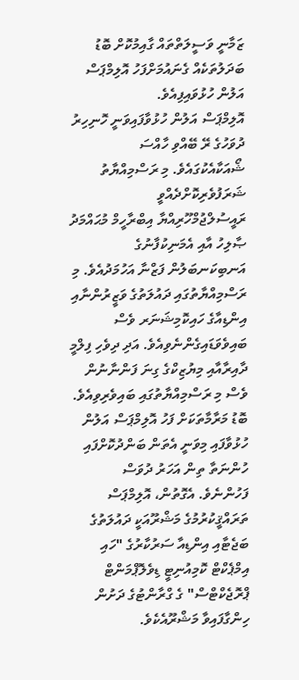ޒަމާނީ ވަސީލަތްތައް ގާއިމުކޮށް ބޮޑު ބަދަލުތަކެއް ގެނައުމަށްފަހު އޮލިމްޕަސް އަލުން ހުޅުވައިފިއެވެ.
އޮލިމްޕަސް އަލުން ހުޅުވާފައިވަނީ ހޮނިހިރު ދުވަހުގެ ރޭ ބޭއްވި ހާއްސަ ޝޯއަކާއެކުގައެވެ. މި ރަސްމިއްޔާތު ޝަރަފުވެރިކޮށްދެއްވީ ރައީސުލްޖުމްހޫރިއްޔާ އިބްރާހީމް މުޙައްމަދު ޞާލިހު އާއި އެމަނިކުފާނުގެ އަނބިކަނބަލުން ފަޒްނާ އަހުމަދުއެވެ. މި ރަސްމިއްޔާތުގައި ދައުލަތުގެ ވަޒީރުންނާއި އިންޑިއާގެ ހައިކޮމިޝަނަރ ވެސް ބައިވެވަޑައިގެންނެވިއެވެ. އަދި ދިވެހި ފިލްމީ ދާއިރާއާއި މިޔުޒިކްގެ ގިނަ ފަންނާނުން ވެސް މި ރަސްމިއްޔާތުގައި ބައިވެރިވިއެވެ.
ބޮޑު މަރާމާތަކަށް ފަހު އޮލިމްޕަސް އަލުން ހުޅުވާފައި މިވަނީ އެތަން ބަންދުކޮށްފައި ހުންނަތާ ތިން އަހަރު ދުވަސް ފަހުންނެވެ. އެގޮތުން، އޮލިމްޕަސް ތަރައްޤީކުރުމުގެ މަޝްރޫއަކީ ދައުލަތުގެ ބަޖެޓާއި އިންޑިއާ ސަރުކާރުގެ "ހައި އިމްޕެކްޓް ކޮމިއުނިޓީ ޑިވެލޮޕްމަންޓް ޕްރޮޖެކްޓްސް" ގެ ގްރާންޓުގެ ދަށުން ހިންގާފައިވާ މަޝްރޫއެކެވެ.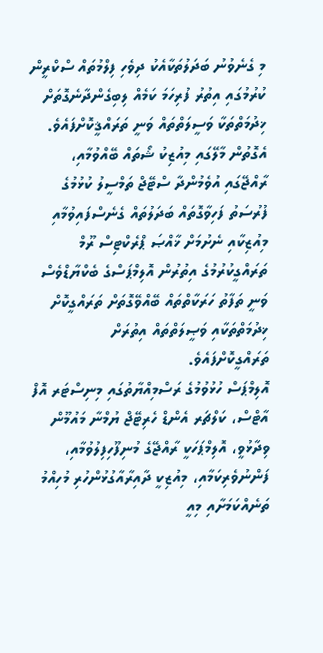މި ގެނެވުނު ބަދަލުތަކާއެކު ދިވެހި ފިލްމުތައް ސްކްރީން ކުރުމުގައި އިތުރު ފުރިހަމަ ކަމެއް ލިބިގެންދާނެގޮތަށް ޚިދުމަތްތަކާ ވަސީލަތްތައް ވަނީ ތަރައްޤީކޮށްފައެވެ. އެގޮތުން މާލޭގައި މިއުޒިކު ޝޯތައް ބޭއްވުމާއި، ރާއްޖޭގައި އުވެމުންދާ ސްޓޭޖް ތަމްސީލު ކުޅުމުގެ ފުރުސަތު ފަހިވާގޮތައް ބަދަލުތައް ގެނެސްފައިވުމާއި މިއުޒިކާއި ނެށުމަށް ޚާއްޞަ ޕްރެކްޓިސް ރޫމް ތަރައްގީކުރުމުގެ އިތުރުން އޮލިމްޕަސްގެ ބެކްޔާޑްވެސް ވަނީ ތަފާތު ހަރަކާތްތައް ބޭއްވޭގޮތަށް ތަރައްގީކޮށް ޚިދުމަތްތަކާއި ވަޞީލަތްތައް އިތުރަށް ތަރައްގީކޮށްފައެވެ.
އޮލިމްޕަސް ހުޅުވުމުގެ ރަސްމިއްޔާތުގައި މިނިސްޓަރ އޮފް އާޓްސް، ކަލްޗަރ އެންޑް ހެރިޓޭޖް ޔުމްނާ މައުމޫން ވިދާޅުވީ، އޮލިމްޕަހަކީ ރާއްޖޭގެ މުނިފޫހިފިލުވުމާއި، ފަންނުވެރިކަމާއި، މިއުޒިކީ ދާއިރާއާގުޅުންހުރި މުހިއްމު ތަނެއްކަމަށާއި މިއީ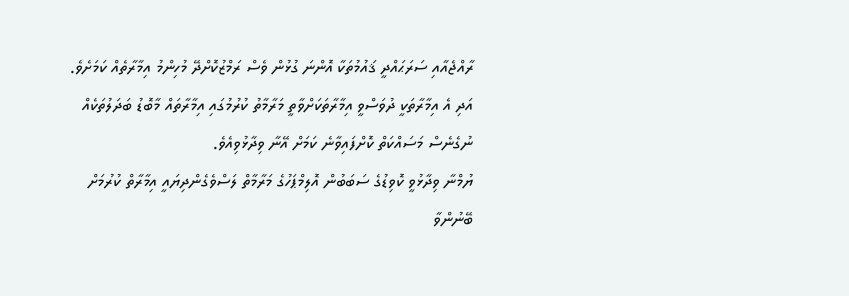ރާއްޖެއާއި ސަރަޙައްދީ ޤައުމުތަކާ އޮންނަ ގުޅުން ވެސް ރަމްޒުކޮށްދޭ މުހިންމު އިމާރާތެއް ކަމަށެވެ. އަދި އެ އިމާރާތަކީ ދުވަސްވީ އިމާރާތަކަށްވާތީ މަރާމާތު ކުރުމުގައި އިމާރާތައް މާބޮޑު ބަދަލުތަކެއް ނުގެނެސް މަސައްކަތް ކޮށްފައިވާނެ ކަމަށް އޭނާ ވިދާޅުވިއެވެ.
ޔުމްނާ ވިދާޅުވީ ކޮވިޑުގެ ސަބަބުން އޮލިމްޕަހުގެ މަރާމާތް ލަސްވެގެންދިޔައީ އިމާރާތް ކުރުމަށް ބޭނުންވާ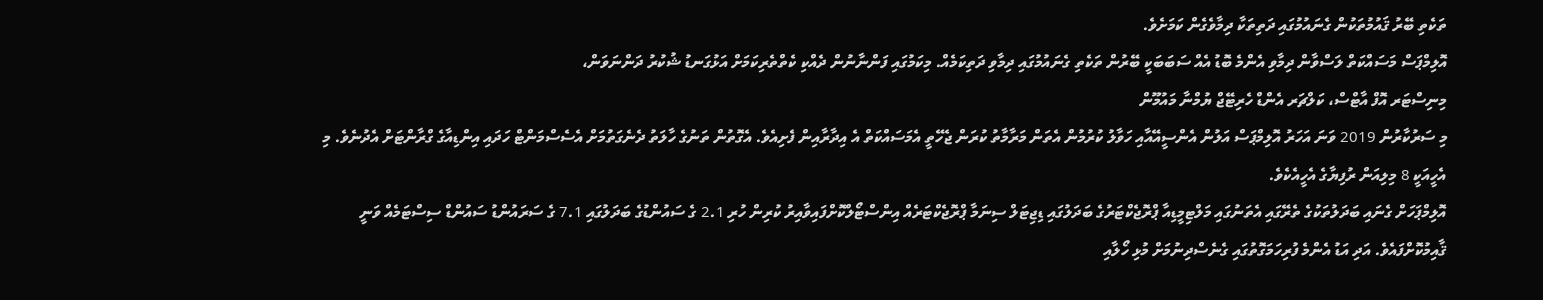ތަކެތި ބޭރު ޤައުމުތަކުން ގެނައުމުގައި ދަތިތަކާ ދިމާވެގެން ކަމަށެވެ.
އޮލިމްޕަސް މަސައްކަތް ލަސްވާން ދިމާވި އެންމެ ބޮޑު އެއް ސަބަބަކީ ބޭރުން ތަކެތި ގެނައުމުގައި ދިމާވި ދަތިކަމެއް. މިކަމުގައި ފަންނާނުން ދެއްކި ކެތްތެރިކަމަށް އަޅުގަނޑު ޝުކުރު ދަންނަވަން،
މިނިސްޓަރ އޮފް އާޓްސް، ކަލްޗަރ އެންޑް ހެރިޓޭޖް ޔުމްނާ މައުމޫން
މި ސަރުކާރުން 2019 ވަނަ އަހަރު އޮލިމްޕަސް އަލުން އެންސީއޭއާއި ހަވާލު ކުރުމުން އެތަން މަރާމާތު ކުރަން ޖެހޭތީ އެމަސައްކަތް އެ އިދާރާއިން ފެށިއެވެ. އެގޮތުން ތަނުގެ ހާލަތު ދެނެގަތުމަށް އެސެސްމަންޓް ހަދައި އިންޑިއާގެ ގްރާންޓަށް އެދުނެވެ. މި އެހީއަކީ 8 މިލިއަން ރުފިޔާގެ އެހީއެކެވެ.
އޮލިމްޕަހަށް ގެނައި ބަދަލުތަކުގެ ތެރޭގައި އެތަނުގައި މަލްޓިމީޑިއާ ޕްރޮޖެކްޓަރުގެ ބަދަލުގައި ޑިޖިޓަލް ސިނަމާ ޕްރޮޖެކްޓަރެއް އިންސްޓޯލްކޮށްފައިވާއިރު ކުރިން ހުރި 2.1 ގެ ސައުންޑުގެ ބަދަލުގައި 7.1 ގެ ސަރައުންޑު ސައުންޑް ސިސްޓަމެއް ވަނީ ޤާއިމުކޮށްފައެވެ. އަދި އަޑު އެންމެ ފުރިހަމަގޮތުގައި ގެނެސްދިނުމަށް މުޅި ހޯލާއި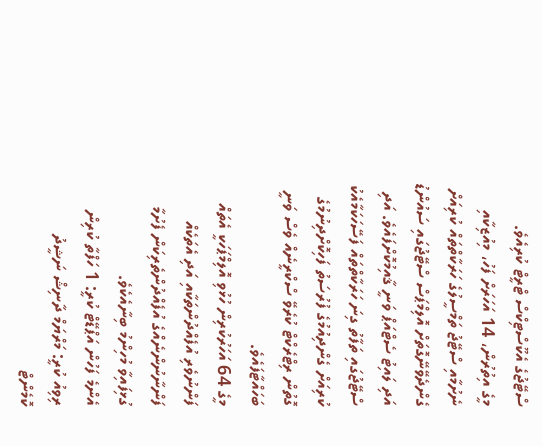ސްޓޭޖުގެ އެކޫސްޓިކްސް ޓްރީޓް ކުރިއެވެ.
މީގެ އިތުރުން، 14 އަހަރަށް ފަހު، މިއުޒިކާއި ނެށުމާއި ސްޓޭޖު ތަމްސީލުގެ ހަރަކާތްތައް ކުރިއަށް ގެންދެވޭނޭގޮތަށް އޮލިމްޕަސް ސްޓޭޖުގައި ސައުންޑު އަދި ލައިޓު ސެޓްއަޕް ވަނީ ޤާއިމުކޮށްފައެވެ. އަދި ސްޓޭޖުގައި ތަފާތު ގިނަ ހަރަކާތްތައް ފަސޭހަކަމާއެކު ކުރިއަށް ގެންދިއުމުގެ ފުރުސަތު ފަހިކޮށްދިނުމުގެ ގޮތުން ރިޓްރެކްޓް ކުރެވޭ ސްކްރީނެއް ވެސް ވަނީ ބަހައްޓާފައެވެ.
މީގެ 64 އަހަރުކުރިން ހުޅުވި އޮލިމްޕަހަކީ އެތައް ފަންނުވެރި އުފެއްދުންތަކާއި އަދި އެތަކެއް ފަންނާނުންނެއްގެ އުފެއްދުންތެރިކަން ފެށުމާ ގުޅިފައިވާ މުހިންމު ބިނާއެކެވެ.
އެންމެ ފަހުން އަޕްޑޭޓް ކުރީ: 1 ހަފްތާ ކުރިން
ރިވިއު ކުރީ: މަރްޔަމް ދާނިޝް ނަޝީދު
ކޮމެންޓް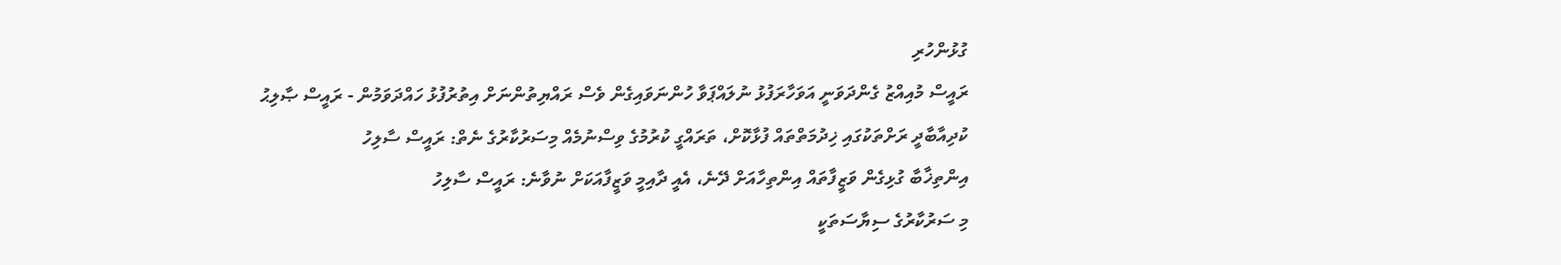ގުޅުންހުރި
ރައީސް މުއިއްޒު ގެންދަވަނީ އަވަހާރަފުޅު ނުލައްޕަވާ ހުންނަވައިގެން ވެސް ރައްޔިތުންނަށް އިތުރުފުޅު ހައްދަވަމުން - ރައީސް ޞާލިޙު
ކުދިއާބާދީ ރަށްތަކުގައި ޚިދުމަތްތައް ފުޅާކޮށް، ތަރައްގީ ކުރުމުގެ ވިސްނުމެއް މިސަރުކާރުގެ ނެތް: ރައީސް ސާލިހު
އިންތިޚާބާ ގުޅިގެން ވަޒީފާތައް އިންތިހާއަށް ދޭނެ، އެއީ ދާއިމީ ވަޒީފާއަކަށް ނުވާނެ: ރައީސް ސާލިހު
މި ސަރުކާރުގެ ސިޔާސަތަކީ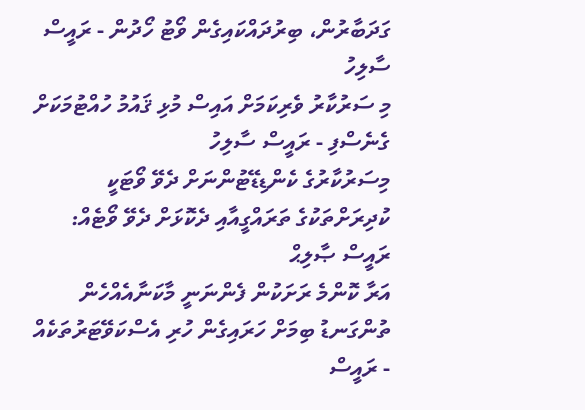ގަދަބާރުން، ބިރުދައްކައިގެން ވޯޓު ހޯދުން - ރައީސް ސާލިހު
މި ސަރުކާރު ވެރިކަމަށް އައިސް މުޅި ޤައުމު ހުއްޓުމަކަށް ގެނެސްފި - ރައީސް ސާލިހު
މިސަރުކާރުގެ ކެންޑިޑޭޓުންނަށް ދެވޭ ވޯޓަކީ ކުދިރަށްތަކުގެ ތަރައްގީއާއި ދެކޮޅަށް ދެވޭ ވޯޓެއް: ރައީސް ޞާލިޙް
އަރާ ކޮންމެ ރަށަކުން ފެންނަނީ މާކަނާއެއްހެން ތުންގަނޑު ބިމަށް ހަރައިގެން ހުރި އެސްކަވޭޓަރުތަކެއް - ރައީސް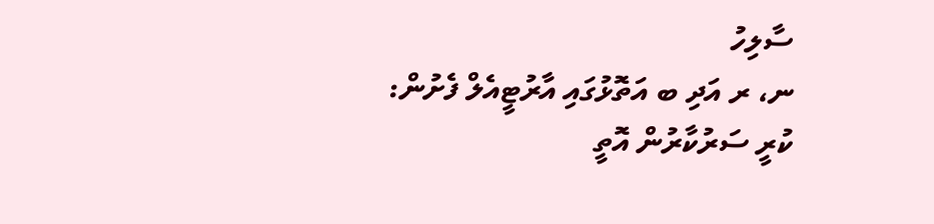ސާލިހު
ނ، ރ އަދި ބ އަތޮޅުގައި އާރުޓީއެލް ފެށުން: ކުރީ ސަރުކާރުން އޮތީ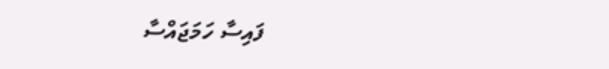ފައިސާ ހަމަޖައްސާ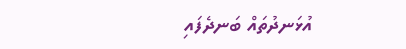އުޅަނދުތައް ބަނދެފައި